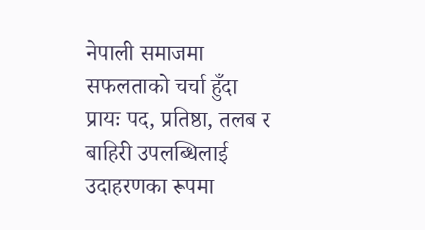नेपाली समाजमा सफलताको चर्चा हुँदा प्रायः पद, प्रतिष्ठा, तलब र बाहिरी उपलब्धिलाई उदाहरणका रूपमा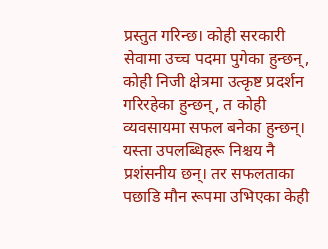प्रस्तुत गरिन्छ। कोही सरकारी सेवामा उच्च पदमा पुगेका हुन्छन्, कोही निजी क्षेत्रमा उत्कृष्ट प्रदर्शन गरिरहेका हुन्छन्, त कोही व्यवसायमा सफल बनेका हुन्छन्। यस्ता उपलब्धिहरू निश्चय नै प्रशंसनीय छन्। तर सफलताका पछाडि मौन रूपमा उभिएका केही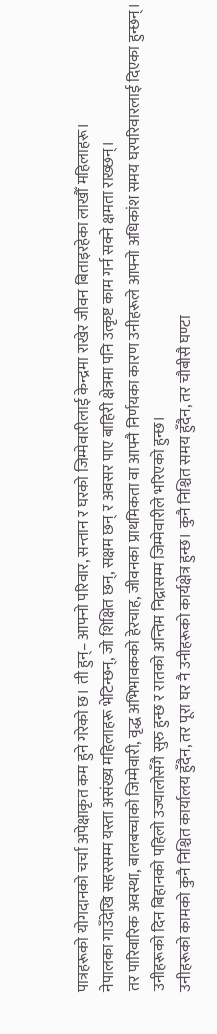पात्रहरूको योगदानको चर्चा अपेक्षाकृत कम हुने गरेको छ। ती हुन्– आफ्नो परिवार, सन्तान र घरको जिम्मेवारीलाई केन्द्रमा राखेर जीवन बिताइरहेका लाखौँ महिलाहरू।
नेपालका गाउँदेखि सहरसम्म यस्ता असंख्य महिलाहरू भेटिन्छन्, जो शिक्षित छन्, सक्षम छन् र अवसर पाए बाहिरी क्षेत्रमा पनि उत्कृष्ट काम गर्न सक्ने क्षमता राख्छन्।
तर पारिवारिक अवस्था, बालबच्चाको जिम्मेवारी, वृद्ध अभिभावकको हेरचाह, जीवनका प्राथमिकता वा आफ्नै निर्णयका कारण उनीहरूले आफ्नो अधिकांश समय घरपरिवारलाई दिएका हुन्छन्। उनीहरूको दिन बिहानको पहिलो उज्यालोसँगै सुरु हुन्छ र रातको अन्तिम निद्रासम्म जिम्मेवारीले भरिएको हुन्छ।
उनीहरूको कामको कुनै निश्चित कार्यालय हुँदैन, तर पूरा घर नै उनीहरूको कार्यक्षेत्र हुन्छ। कुनै निश्चित समय हुँदैन, तर चौबीसै घण्टा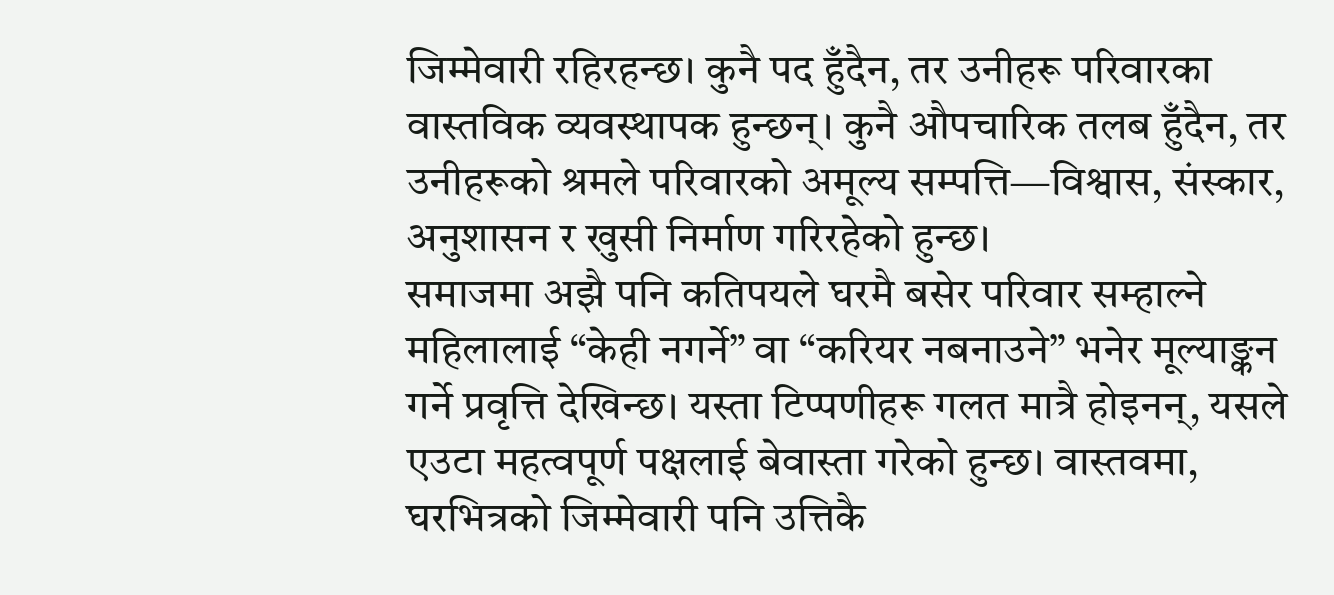जिम्मेवारी रहिरहन्छ। कुनै पद हुँदैन, तर उनीहरू परिवारका वास्तविक व्यवस्थापक हुन्छन्। कुनै औपचारिक तलब हुँदैन, तर उनीहरूको श्रमले परिवारको अमूल्य सम्पत्ति—विश्वास, संस्कार, अनुशासन र खुसी निर्माण गरिरहेको हुन्छ।
समाजमा अझै पनि कतिपयले घरमै बसेर परिवार सम्हाल्ने महिलालाई “केही नगर्ने” वा “करियर नबनाउने” भनेर मूल्याङ्कन गर्ने प्रवृत्ति देखिन्छ। यस्ता टिप्पणीहरू गलत मात्रै होइनन्, यसले एउटा महत्वपूर्ण पक्षलाई बेवास्ता गरेको हुन्छ। वास्तवमा, घरभित्रको जिम्मेवारी पनि उत्तिकै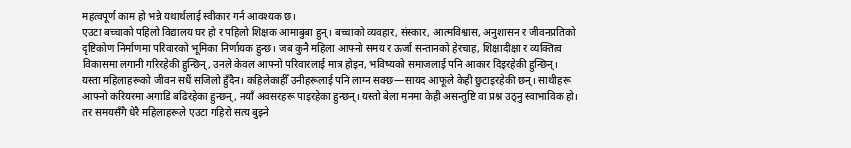महत्वपूर्ण काम हो भन्ने यथार्थलाई स्वीकार गर्न आवश्यक छ।
एउटा बच्चाको पहिलो विद्यालय घर हो र पहिलो शिक्षक आमाबुबा हुन्। बच्चाको व्यवहार, संस्कार, आत्मविश्वास, अनुशासन र जीवनप्रतिको दृष्टिकोण निर्माणमा परिवारको भूमिका निर्णायक हुन्छ। जब कुनै महिला आफ्नो समय र ऊर्जा सन्तानको हेरचाह, शिक्षादीक्षा र व्यक्तित्व विकासमा लगानी गरिरहेकी हुन्छिन्, उनले केवल आफ्नो परिवारलाई मात्र होइन, भविष्यको समाजलाई पनि आकार दिइरहेकी हुन्छिन्।
यस्ता महिलाहरूको जीवन सधैं सजिलो हुँदैन। कहिलेकाहीँ उनीहरूलाई पनि लाग्न सक्छ—सायद आफूले केही छुटाइरहेकी छन्। साथीहरू आफ्नो करियरमा अगाडि बढिरहेका हुन्छन्, नयाँ अवसरहरू पाइरहेका हुन्छन्। यस्तो बेला मनमा केही असन्तुष्टि वा प्रश्न उठ्नु स्वाभाविक हो।
तर समयसँगै धेरै महिलाहरूले एउटा गहिरो सत्य बुझ्ने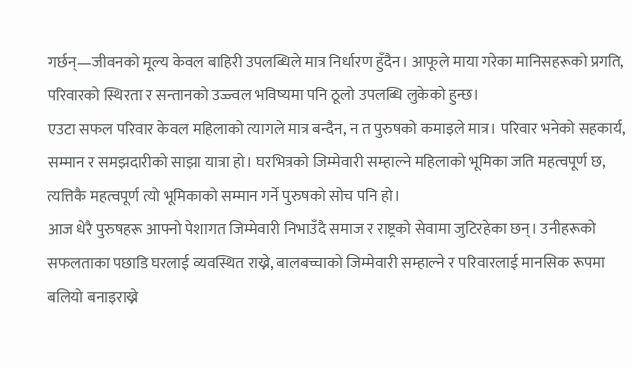गर्छन्—जीवनको मूल्य केवल बाहिरी उपलब्धिले मात्र निर्धारण हुँदैन। आफूले माया गरेका मानिसहरूको प्रगति, परिवारको स्थिरता र सन्तानको उज्ज्वल भविष्यमा पनि ठूलो उपलब्धि लुकेको हुन्छ।
एउटा सफल परिवार केवल महिलाको त्यागले मात्र बन्दैन, न त पुरुषको कमाइले मात्र। परिवार भनेको सहकार्य, सम्मान र समझदारीको साझा यात्रा हो। घरभित्रको जिम्मेवारी सम्हाल्ने महिलाको भूमिका जति महत्वपूर्ण छ, त्यत्तिकै महत्वपूर्ण त्यो भूमिकाको सम्मान गर्ने पुरुषको सोच पनि हो।
आज धेरै पुरुषहरू आफ्नो पेशागत जिम्मेवारी निभाउँदै समाज र राष्ट्रको सेवामा जुटिरहेका छन्। उनीहरूको सफलताका पछाडि घरलाई व्यवस्थित राख्ने, बालबच्चाको जिम्मेवारी सम्हाल्ने र परिवारलाई मानसिक रूपमा बलियो बनाइराख्ने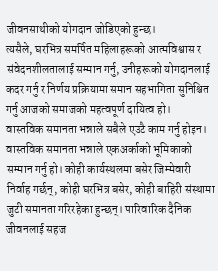जीवनसाथीको योगदान जोडिएको हुन्छ।
त्यसैले, घरभित्र समर्पित महिलाहरूको आत्मविश्वास र संवेदनशीलतालाई सम्मान गर्नु, उनीहरूको योगदानलाई कदर गर्नु र निर्णय प्रक्रियामा समान सहभागिता सुनिश्चित गर्नु आजको समाजको महत्वपूर्ण दायित्व हो।
वास्तविक समानता भन्नाले सबैले एउटै काम गर्नु होइन। वास्तविक समानता भन्नाले एकअर्काको भूमिकाको सम्मान गर्नु हो। कोही कार्यस्थलमा बसेर जिम्मेवारी निर्वाह गर्छन्, कोही घरभित्र बसेर, कोही बाहिरी संस्थामा जुटी समानता गरिरहेका हुन्छन्। पारिवारिक दैनिक जीवनलाई सहज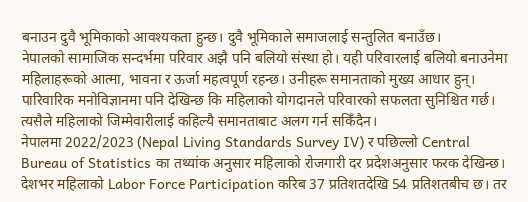बनाउन दुवै भूमिकाको आवश्यकता हुन्छ। दुवै भूमिकाले समाजलाई सन्तुलित बनाउँछ।
नेपालको सामाजिक सन्दर्भमा परिवार अझै पनि बलियो संस्था हो। यही परिवारलाई बलियो बनाउनेमा महिलाहरूको आत्मा, भावना र ऊर्जा महत्वपूर्ण रहन्छ। उनीहरू समानताको मुख्य आधार हुन्। पारिवारिक मनोविज्ञानमा पनि देखिन्छ कि महिलाको योगदानले परिवारको सफलता सुनिश्चित गर्छ। त्यसैले महिलाको जिम्मेवारीलाई कहिल्यै समानताबाट अलग गर्न सकिँदैन।
नेपालमा 2022/2023 (Nepal Living Standards Survey IV) र पछिल्लो Central Bureau of Statistics का तथ्यांक अनुसार महिलाको रोजगारी दर प्रदेशअनुसार फरक देखिन्छ। देशभर महिलाको Labor Force Participation करिब 37 प्रतिशतदेखि 54 प्रतिशतबीच छ। तर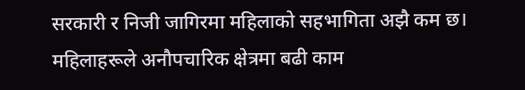सरकारी र निजी जागिरमा महिलाको सहभागिता अझै कम छ। महिलाहरूले अनौपचारिक क्षेत्रमा बढी काम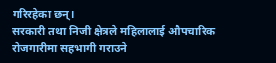गरिरहेका छन्।
सरकारी तथा निजी क्षेत्रले महिलालाई औपचारिक रोजगारीमा सहभागी गराउने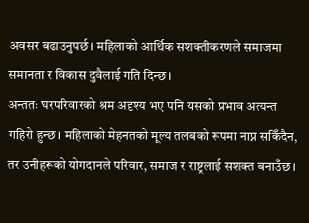अवसर बढाउनुपर्छ। महिलाको आर्थिक सशक्तीकरणले समाजमा समानता र विकास दुवैलाई गति दिन्छ।
अन्ततः घरपरिवारको श्रम अदृश्य भए पनि यसको प्रभाव अत्यन्त गहिरो हुन्छ। महिलाको मेहनतको मूल्य तलबको रूपमा नाप्न सकिँदैन, तर उनीहरूको योगदानले परिवार, समाज र राष्ट्रलाई सशक्त बनाउँछ।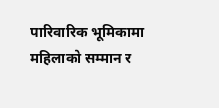पारिवारिक भूमिकामा महिलाको सम्मान र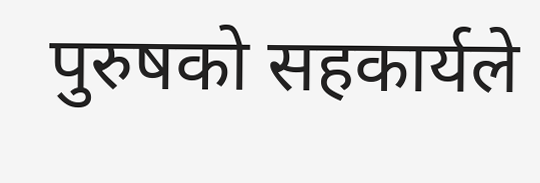पुरुषको सहकार्यले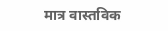मात्र वास्तविक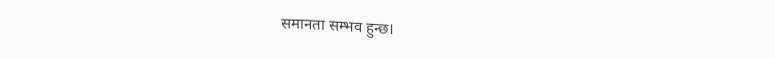समानता सम्भव हुन्छ।